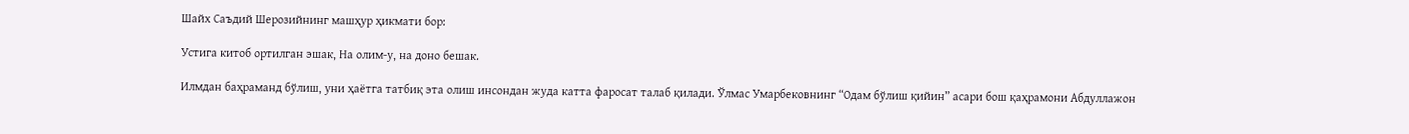Шайх Саъдий Шерозийнинг машҳур ҳикмати бор:

Устига китоб ортилган эшак, На олим-у, на доно бешак.

Илмдан баҳраманд бўлиш, уни ҳаётга татбиқ эта олиш инсондан жуда катта фаросат талаб қилади. Ўлмас Умарбековнинг “Одам бўлиш қийин” асари бош қаҳрамони Абдуллажон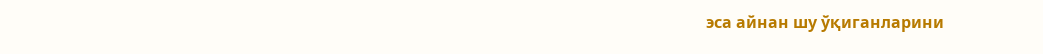эса айнан шу ўқиганларини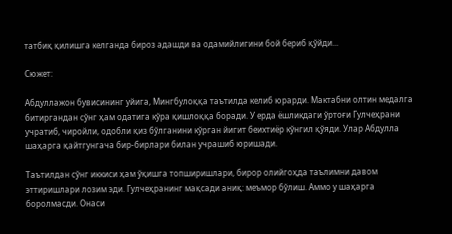татбиқ қилишга келганда бироз адашди ва одамийлигини бой бериб қўйди...

Сюжет:

Абдуллажон бувисининг уйига, Мингбулоққа таътилда келиб юрарди. Мактабни олтин медалга битиргандан сўнг ҳам одатига кўра қишлоққа боради. У ерда ёшликдаги ўртоғи Гулчеҳрани учратиб, чиройли, одобли қиз бўлганини кўрган йигит беихтиёр кўнгил қўяди. Улар Абдулла шаҳарга қайтгунгача бир-бирлари билан учрашиб юришади.

Таътилдан сўнг иккиси ҳам ўқишга топширишлари, бирор олийгоҳда таълимни давом эттиришлари лозим эди. Гулчеҳранинг мақсади аниқ: меъмор бўлиш. Аммо у шаҳарга боролмасди. Онаси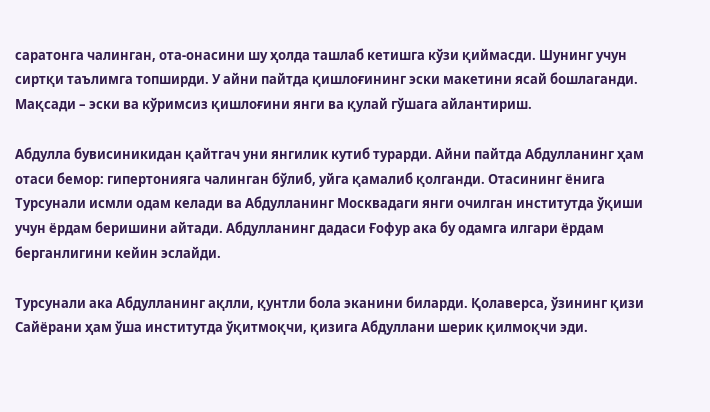саратонга чалинган, ота-онасини шу ҳолда ташлаб кетишга кўзи қиймасди. Шунинг учун сиртқи таълимга топширди. У айни пайтда қишлоғининг эски макетини ясай бошлаганди. Мақсади – эски ва кўримсиз қишлоғини янги ва қулай гўшага айлантириш.

Абдулла бувисиникидан қайтгач уни янгилик кутиб турарди. Айни пайтда Абдулланинг ҳам отаси бемор: гипертонияга чалинган бўлиб, уйга қамалиб қолганди. Отасининг ёнига Турсунали исмли одам келади ва Абдулланинг Москвадаги янги очилган институтда ўқиши учун ёрдам беришини айтади. Абдулланинг дадаси Ғофур ака бу одамга илгари ёрдам берганлигини кейин эслайди.

Турсунали ака Абдулланинг ақлли, қунтли бола эканини биларди. Қолаверса, ўзининг қизи Сайёрани ҳам ўша институтда ўқитмоқчи, қизига Абдуллани шерик қилмоқчи эди.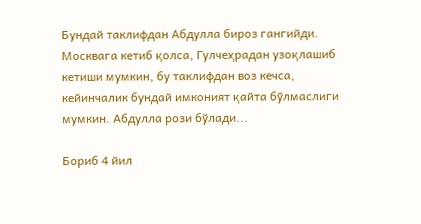Бундай таклифдан Абдулла бироз гангийди. Москвага кетиб қолса, Гулчеҳрадан узоқлашиб кетиши мумкин, бу таклифдан воз кечса, кейинчалик бундай имконият қайта бўлмаслиги мумкин. Абдулла рози бўлади...

Бориб 4 йил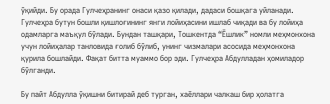ўқийди. Бу орада Гулчеҳранинг онаси қазо қилади, дадаси бошқага уйланади. Гулчеҳра бутун бошли қишлоғининг янги лойиҳасини ишлаб чиқади ва бу лойиҳа одамларга маъқул бўлади. Бундан ташқари, Тошкентда “Ёшлик” номли меҳмонхона учун лойиҳалар танловида ғолиб бўлиб, унинг чизмалари асосида меҳмонхона қурила бошлайди. Фақат битта муаммо бор эди. Гулчеҳра Абдулладан ҳомиладор бўлганди.

Бу пайт Абдулла ўқишни битирай деб турган, хаёллари чалкаш бир ҳолатга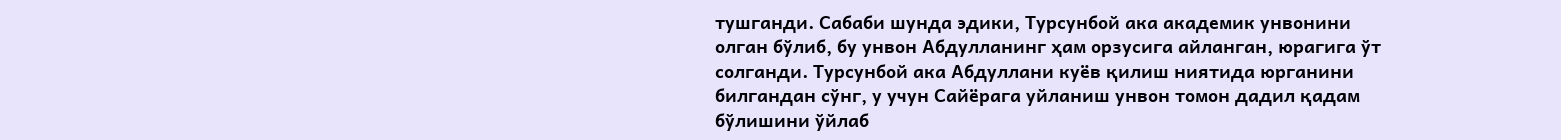тушганди. Сабаби шунда эдики, Турсунбой ака академик унвонини олган бўлиб, бу унвон Абдулланинг ҳам орзусига айланган, юрагига ўт солганди. Турсунбой ака Абдуллани куёв қилиш ниятида юрганини билгандан сўнг, у учун Сайёрага уйланиш унвон томон дадил қадам бўлишини ўйлаб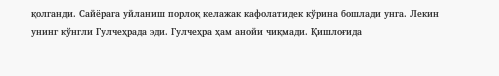қолганди. Сайёрага уйланиш порлоқ келажак кафолатидек кўрина бошлади унга. Лекин унинг кўнгли Гулчеҳрада эди. Гулчеҳра ҳам анойи чиқмади. Қишлоғида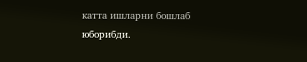катта ишларни бошлаб юборибди.